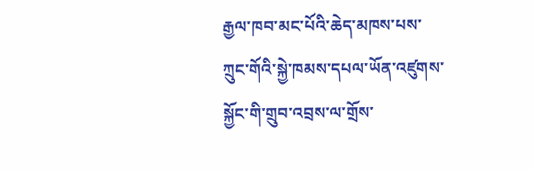རྒྱལ་ཁབ་མང་པོའི་ཆེད་མཁས་པས་ཀྲུང་གོའི་སྐྱེ་ཁམས་དཔལ་ཡོན་འཛུགས་སྐྱོང་གི་གྲུབ་འབྲས་ལ་གྲོས་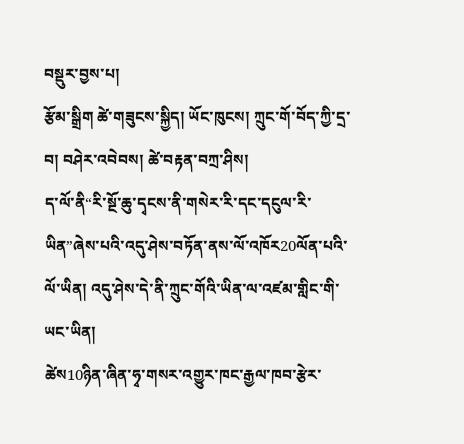བསྡུར་བྱས་པ།
རྩོམ་སྒྲིག ཚེ་གཟུངས་སྐྱིད། ཡོང་ཁུངས། ཀྲུང་གོ་བོད་ཀྱི་དྲ་བ། བཤེར་འབེབས། ཚེ་བརྟན་བཀྲ་ཤིས།
ད་ལོ་ནི“རི་སྔོ་ཆུ་དྭངས་ནི་གསེར་རི་དང་དངུལ་རི་ཡིན”ཞེས་པའི་འདུ་ཤེས་བཏོན་ནས་ལོ་འཁོར20ལོན་པའི་ལོ་ཡིན། འདུ་ཤེས་དེ་ནི་ཀྲུང་གོའི་ཡིན་ལ་འཛམ་གླིང་གི་ཡང་ཡིན།
ཚེས10ཉིན་ཞིན་ཧྭ་གསར་འགྱུར་ཁང་རྒྱལ་ཁབ་རྩེར་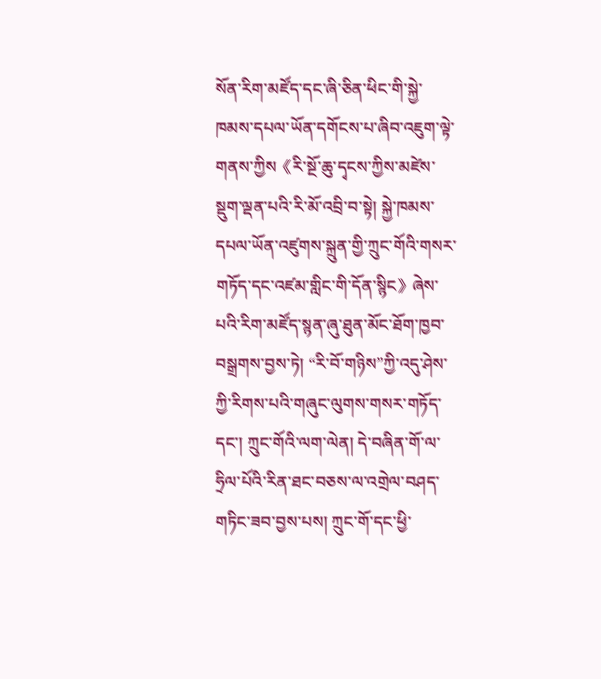སོན་རིག་མཛོད་དང་ཞི་ཅིན་ཕིང་གི་སྐྱེ་ཁམས་དཔལ་ཡོན་དགོངས་པ་ཞིབ་འཇུག་ལྟེ་གནས་ཀྱིས《རི་སྔོ་ཆུ་དྭངས་ཀྱིས་མཛེས་སྡུག་ལྡན་པའི་རི་མོ་འབྲི་བ་སྟེ། སྐྱེ་ཁམས་དཔལ་ཡོན་འཛུགས་སྐྲུན་གྱི་ཀྲུང་གོའི་གསར་གཏོད་དང་འཛམ་གླིང་གི་དོན་སྙིང》ཞེས་པའི་རིག་མཛོད་སྙན་ཞུ་ཐུན་མོང་ཐོག་ཁྱབ་བསྒྲགས་བྱས་ཏེ། “རི་བོ་གཉིས”ཀྱི་འདུ་ཤེས་ཀྱི་རིགས་པའི་གཞུང་ལུགས་གསར་གཏོད་དང་། ཀྲུང་གོའི་ལག་ལེན། དེ་བཞིན་གོ་ལ་ཧྲིལ་པོའི་རིན་ཐང་བཅས་ལ་འགྲེལ་བཤད་གཏིང་ཟབ་བྱས་པས། ཀྲུང་གོ་དང་ཕྱི་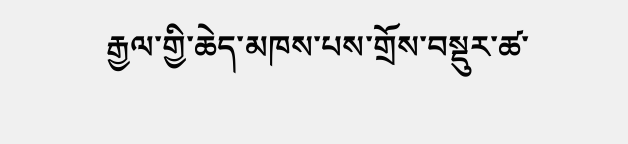རྒྱལ་གྱི་ཆེད་མཁས་པས་གྲོས་བསྡུར་ཚ་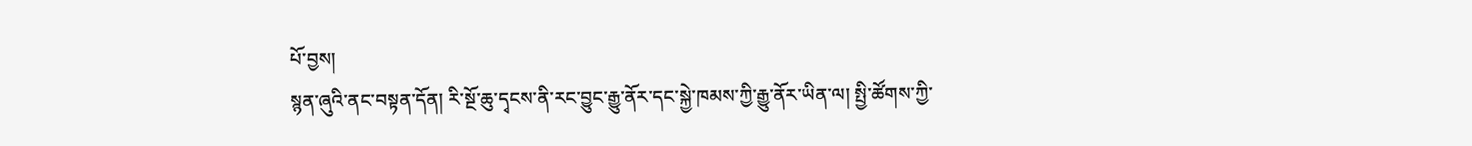པོ་བྱས།
སྙན་ཞུའི་ནང་བསྟན་དོན། རི་སྔོ་ཆུ་དྭངས་ནི་རང་བྱུང་རྒྱུ་ནོར་དང་སྐྱེ་ཁམས་ཀྱི་རྒྱུ་ནོར་ཡིན་ལ། སྤྱི་ཚོགས་ཀྱི་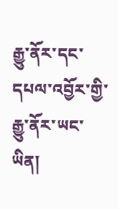རྒྱུ་ནོར་དང་དཔལ་འབྱོར་གྱི་རྒྱུ་ནོར་ཡང་ཡིན།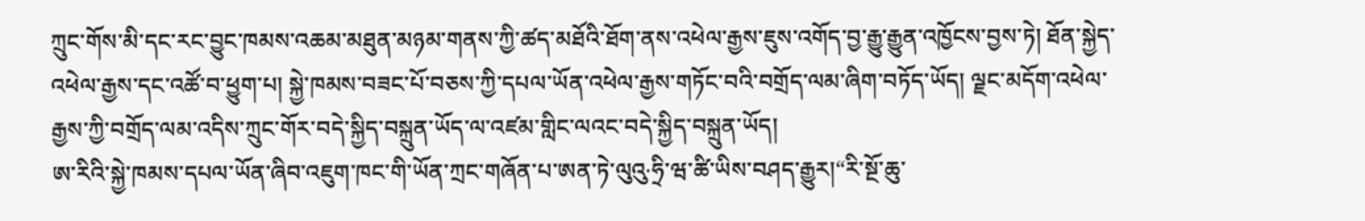ཀྲུང་གོས་མི་དང་རང་བྱུང་ཁམས་འཆམ་མཐུན་མཉམ་གནས་ཀྱི་ཚད་མཐོའི་ཐོག་ནས་འཕེལ་རྒྱས་ཇུས་འགོད་བྱ་རྒྱུ་རྒྱུན་འཁྱོངས་བྱས་ཏེ། ཐོན་སྐྱེད་འཕེལ་རྒྱས་དང་འཚོ་བ་ཕྱུག་པ། སྐྱེ་ཁམས་བཟང་པོ་བཅས་ཀྱི་དཔལ་ཡོན་འཕེལ་རྒྱས་གཏོང་བའི་བགྲོད་ལམ་ཞིག་བཏོད་ཡོད། ལྗང་མདོག་འཕེལ་རྒྱས་ཀྱི་བགྲོད་ལམ་འདིས་ཀྲུང་གོར་བདེ་སྐྱིད་བསྐྲུན་ཡོད་ལ་འཛམ་གླིང་ལའང་བདེ་སྐྱིད་བསྐྲུན་ཡོད།
ཨ་རིའི་སྐྱེ་ཁམས་དཔལ་ཡོན་ཞིབ་འཇུག་ཁང་གི་ཡོན་ཀྲང་གཞོན་པ་ཨན་ཏེ་ལུའུ·ཧྲི་ཝ་ཚི་ཡིས་བཤད་རྒྱུར།“རི་སྔོ་ཆུ་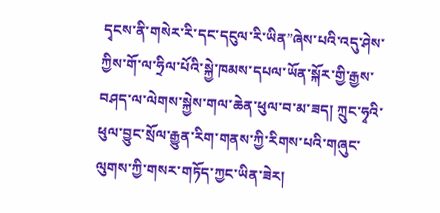དྭངས་ནི་གསེར་རི་དང་དངུལ་རི་ཡིན”ཞེས་པའི་འདུ་ཤེས་ཀྱིས་གོ་ལ་ཧྲིལ་པོའི་སྐྱེ་ཁམས་དཔལ་ཡོན་སྐོར་གྱི་རྒྱས་བཤད་ལ་ལེགས་སྐྱེས་གལ་ཆེན་ཕུལ་བ་མ་ཟད། ཀྲུང་ཧྭའི་ཕུལ་བྱུང་སྲོལ་རྒྱུན་རིག་གནས་ཀྱི་རིགས་པའི་གཞུང་ལུགས་ཀྱི་གསར་གཏོད་ཀྱང་ཡིན་ཟེར།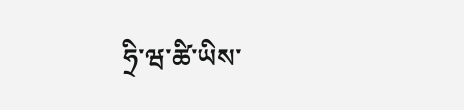ཧྲི་ཝ་ཚི་ཡིས་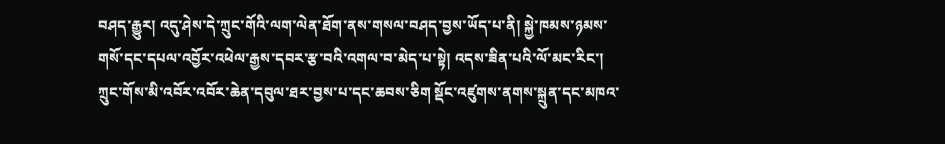བཤད་རྒྱུར། འདུ་ཤེས་དེ་ཀྲུང་གོའི་ལག་ལེན་ཐོག་ནས་གསལ་བཤད་བྱས་ཡོད་པ་ནི། སྐྱེ་ཁམས་ཉམས་གསོ་དང་དཔལ་འབྱོར་འཕེལ་རྒྱས་དབར་རྩ་བའི་འགལ་བ་མེད་པ་སྟེ། འདས་ཟིན་པའི་ལོ་མང་རིང་། ཀྲུང་གོས་མི་འབོར་འབོར་ཆེན་དབུལ་ཐར་བྱས་པ་དང་ཆབས་ཅིག སྡོང་འཛུགས་ནགས་སྐྲུན་དང་མཁའ་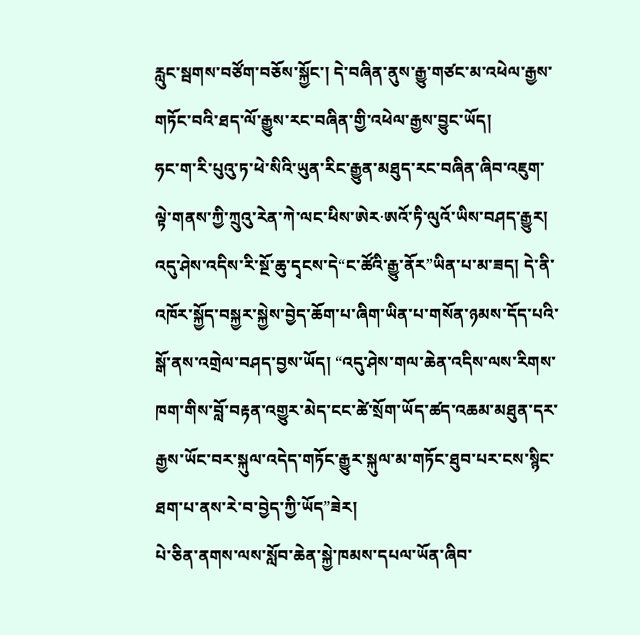རླུང་སྦགས་བཙོག་བཅོས་སྐྱོང་། དེ་བཞིན་ནུས་རྒྱུ་གཙང་མ་འཕེལ་རྒྱས་གཏོང་བའི་ཐད་ལོ་རྒྱུས་རང་བཞིན་གྱི་འཕེལ་རྒྱས་བྱུང་ཡོད།
ཧང་ག་རི་པུའུ་ཏ་ཕེ་སིའི་ཡུན་རིང་རྒྱུན་མཐུད་རང་བཞིན་ཞིབ་འཇུག་ལྟེ་གནས་ཀྱི་ཀྲུའུ་རེན་ཀེ་ལང་ཕིས་ཨེར·ཨའོ་ཏི་ལུའོ་ཡིས་བཤད་རྒྱུར། འདུ་ཤེས་འདིས་རི་སྔོ་ཆུ་དྭངས་དེ“ང་ཚོའི་རྒྱུ་ནོར”ཡིན་པ་མ་ཟད། དེ་ནི་འཁོར་སྐྱོད་བསྐྱར་སྐྱེས་བྱེད་ཆོག་པ་ཞིག་ཡིན་པ་གསོན་ཉམས་དོད་པའི་སྒོ་ནས་འགྲེལ་བཤད་བྱས་ཡོད། “འདུ་ཤེས་གལ་ཆེན་འདིས་ལས་རིགས་ཁག་གིས་བློ་བརྟན་འགྱུར་མེད་ངང་ཚེ་སྲོག་ཡོད་ཚད་འཆམ་མཐུན་དར་རྒྱས་ཡོང་བར་སྐུལ་འདེད་གཏོང་རྒྱུར་སྐུལ་མ་གཏོང་ཐུབ་པར་ངས་སྙིང་ཐག་པ་ནས་རེ་བ་བྱེད་ཀྱི་ཡོད”ཟེར།
པེ་ཅིན་ནགས་ལས་སློབ་ཆེན་སྐྱེ་ཁམས་དཔལ་ཡོན་ཞིབ་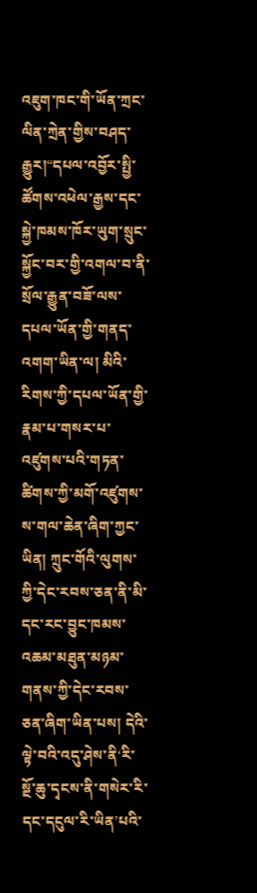འཇུག་ཁང་གི་ཡོན་ཀྲང་ལིན་ཀྲེན་གྱིས་བཤད་རྒྱུར།“དཔལ་འབྱོར་སྤྱི་ཚོགས་འཕེལ་རྒྱས་དང་སྐྱེ་ཁམས་ཁོར་ཡུག་སྲུང་སྐྱོང་བར་གྱི་འགལ་བ་ནི་སྲོལ་རྒྱུན་བཟོ་ལས་དཔལ་ཡོན་གྱི་གནད་འགག་ཡིན་ལ། མིའི་རིགས་ཀྱི་དཔལ་ཡོན་གྱི་རྣམ་པ་གསར་པ་འཛུགས་པའི་གཏན་ཚིགས་ཀྱི་མགོ་འཛུགས་ས་གལ་ཆེན་ཞིག་ཀྱང་ཡིན། ཀྲུང་གོའི་ལུགས་ཀྱི་དེང་རབས་ཅན་ནི་མི་དང་རང་བྱུང་ཁམས་འཆམ་མཐུན་མཉམ་གནས་ཀྱི་དེང་རབས་ཅན་ཞིག་ཡིན་པས། དེའི་ལྟེ་བའི་འདུ་ཤེས་ནི‘རི་སྔོ་ཆུ་དྭངས་ནི་གསེར་རི་དང་དངུལ་རི་ཡིན’པའི་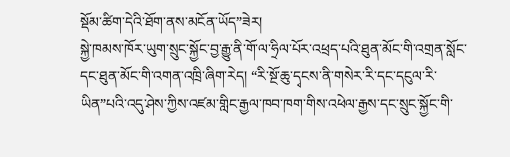སྡོམ་ཚིག་དེའི་ཐོག་ནས་མངོན་ཡོད”ཟེར།
སྐྱེ་ཁམས་ཁོར་ཡུག་སྲུང་སྐྱོང་བྱ་རྒྱུ་ནི་གོ་ལ་ཧྲིལ་པོར་འཕྲད་པའི་ཐུན་མོང་གི་འགྲན་སློང་དང་ཐུན་མོང་གི་འགན་འཁྲི་ཞིག་རེད། “རི་སྔོ་ཆུ་དྭངས་ནི་གསེར་རི་དང་དངུལ་རི་ཡིན”པའི་འདུ་ཤེས་ཀྱིས་འཛམ་གླིང་རྒྱལ་ཁབ་ཁག་གིས་འཕེལ་རྒྱས་དང་སྲུང་སྐྱོང་གི་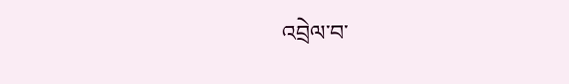འབྲེལ་བ་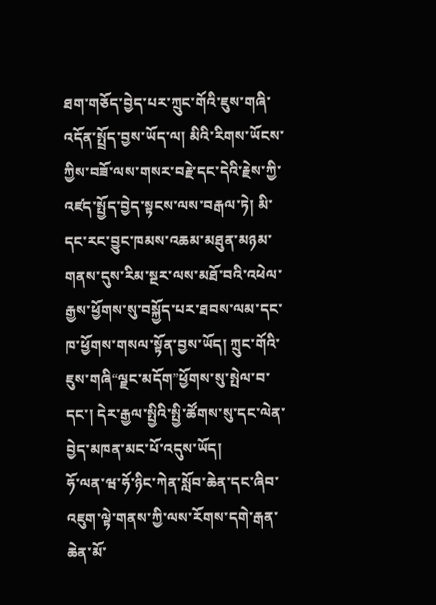ཐག་གཅོད་བྱེད་པར་ཀྲུང་གོའི་ཇུས་གཞི་འདོན་སྤྲོད་བྱས་ཡོད་ལ། མིའི་རིགས་ཡོངས་ཀྱིས་བཟོ་ལས་གསར་བརྗེ་དང་དེའི་རྗེས་ཀྱི་འཛད་སྤྱོད་བྱེད་སྟངས་ལས་བརྒལ་ཏེ། མི་དང་རང་བྱུང་ཁམས་འཆམ་མཐུན་མཉམ་གནས་དུས་རིམ་སྔར་ལས་མཐོ་བའི་འཕེལ་རྒྱས་ཕྱོགས་སུ་བསྐྱོད་པར་ཐབས་ལམ་དང་ཁ་ཕྱོགས་གསལ་སྟོན་བྱས་ཡོད། ཀྲུང་གོའི་ཇུས་གཞི“ལྗང་མདོག”ཕྱོགས་སུ་སྤེལ་བ་དང་། དེར་རྒྱལ་སྤྱིའི་སྤྱི་ཚོགས་སུ་དང་ལེན་བྱེད་མཁན་མང་པོ་འདུས་ཡོད།
ཧོ་ལན་ཝ་ཧོ་ཉིང་ཀེན་སློབ་ཆེན་དང་ཞིབ་འཇུག་ལྟེ་གནས་ཀྱི་ལས་རོགས་དགེ་རྒན་ཆེན་མོ་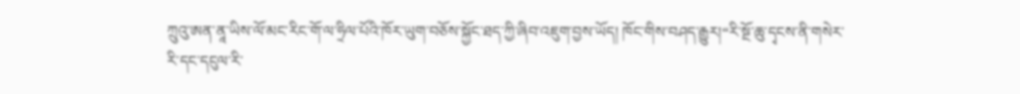ཀྲུའུ་ཨན་ནཱ་ཡིས་ལོ་མང་རིང་གོ་ལ་ཧྲིལ་པོའི་ཁོར་ཡུག་བཅོས་སྐྱོང་ཐད་ཀྱི་ཞིབ་འཇུག་བྱས་ཡོད། ཁོང་གིས་བཤད་རྒྱུར།“རི་སྔོ་ཆུ་དྭངས་ནི་གསེར་རི་དང་དངུལ་རི་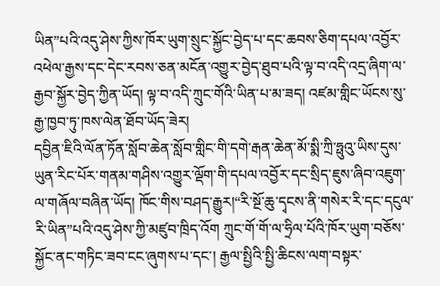ཡིན”པའི་འདུ་ཤེས་ཀྱིས་ཁོར་ཡུག་སྲུང་སྐྱོང་བྱེད་པ་དང་ཆབས་ཅིག་དཔལ་འབྱོར་འཕེལ་རྒྱས་དང་དེང་རབས་ཅན་མངོན་འགྱུར་བྱེད་ཐུབ་པའི་ལྟ་བ་འདི་འདྲ་ཞིག་ལ་རྒྱབ་སྐྱོར་བྱེད་ཀྱིན་ཡོད། ལྟ་བ་འདི་ཀྲུང་གོའི་ཡིན་པ་མ་ཟད། འཛམ་གླིང་ཡོངས་སུ་རྒྱ་ཁྱབ་ཏུ་ཁས་ལེན་ཐོབ་ཡོད་ཟེར།
དབྱིན་ཇིའི་ལོན་ཏོན་སློབ་ཆེན་སློབ་གླིང་གི་དགེ་རྒན་ཆེན་མོ་སྨི་ཀྲི་ཧྥུའུ་ཡིས་དུས་ཡུན་རིང་པོར་གནམ་གཤིས་འགྱུར་ལྡོག་གི་དཔལ་འབྱོར་དང་སྲིད་ཇུས་ཞིབ་འཇུག་ལ་གཞོལ་བཞིན་ཡོད། ཁོང་གིས་བཤད་རྒྱུར།“རི་སྔོ་ཆུ་དྭངས་ནི་གསེར་རི་དང་དངུལ་རི་ཡིན”པའི་འདུ་ཤེས་ཀྱི་མཛུབ་ཁྲིད་འོག ཀྲུང་གོ་གོ་ལ་ཧྲིལ་པོའི་ཁོར་ཡུག་བཅོས་སྐྱོང་ནང་གཏིང་ཟབ་ངང་ཞུགས་པ་དང་། རྒྱལ་སྤྱིའི་སྤྱི་ཆིངས་ལག་བསྟར་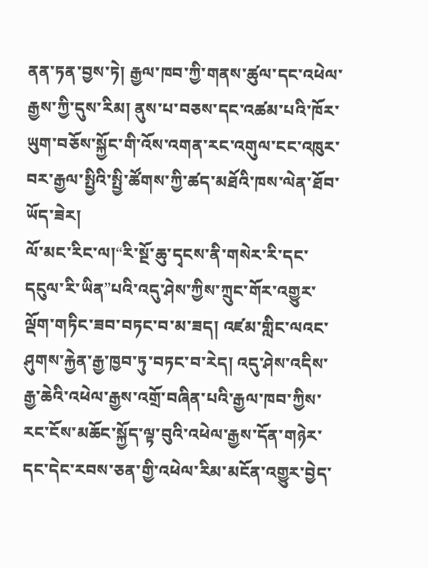ནན་ཏན་བྱས་ཏེ། རྒྱལ་ཁབ་ཀྱི་གནས་ཚུལ་དང་འཕེལ་རྒྱས་ཀྱི་དུས་རིམ། ནུས་པ་བཅས་དང་འཚམ་པའི་ཁོར་ཡུག་བཅོས་སྐྱོང་གི་འོས་འགན་རང་འགུལ་ངང་འཁུར་བར་རྒྱལ་སྤྱིའི་སྤྱི་ཚོགས་ཀྱི་ཚད་མཐོའི་ཁས་ལེན་ཐོབ་ཡོད་ཟེར།
ལོ་མང་རིང་ལ།“རི་སྔོ་ཆུ་དྭངས་ནི་གསེར་རི་དང་དངུལ་རི་ཡིན”པའི་འདུ་ཤེས་ཀྱིས་ཀྲུང་གོར་འགྱུར་ལྡོག་གཏིང་ཟབ་བཏང་བ་མ་ཟད། འཛམ་གླིང་ལའང་ཤུགས་རྐྱེན་རྒྱ་ཁྱབ་ཏུ་བཏང་བ་རེད། འདུ་ཤེས་འདིས་རྒྱ་ཆེའི་འཕེལ་རྒྱས་འགྲོ་བཞིན་པའི་རྒྱལ་ཁབ་ཀྱིས་རང་ངོས་མཆོང་སྐྱོད་ལྟ་བུའི་འཕེལ་རྒྱས་དོན་གཉེར་དང་དེང་རབས་ཅན་གྱི་འཕེལ་རིམ་མངོན་འགྱུར་བྱེད་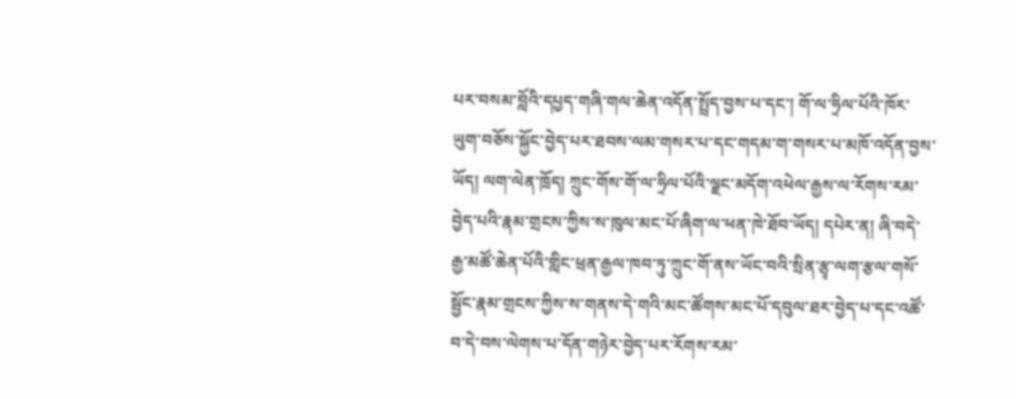པར་བསམ་བློའི་དཔྱད་གཞི་གལ་ཆེན་འདོན་སྤྲོད་བྱས་པ་དང་། གོ་ལ་ཧྲིལ་པོའི་ཁོར་ཡུག་བཅོས་སྐྱོང་བྱེད་པར་ཐབས་ལམ་གསར་པ་དང་གདམ་ག་གསར་པ་མཁོ་འདོན་བྱས་ཡོད། ལག་ལེན་ཁྲོད། ཀྲུང་གོས་གོ་ལ་ཧྲིལ་པོའི་ལྗང་མདོག་འཕེལ་རྒྱས་ལ་རོགས་རམ་བྱེད་པའི་རྣམ་གྲངས་ཀྱིས་ས་ཁུལ་མང་པོ་ཞིག་ལ་ཕན་ཁེ་ཐོབ་ཡོད། དཔེར་ན། ཞི་བདེ་རྒྱ་མཚོ་ཆེན་པོའི་གླིང་ཕྲན་རྒྱལ་ཁབ་ཏུ་ཀྲུང་གོ་ནས་ཡོང་བའི་སྲིན་རྩྭ་ལག་རྩལ་གསོ་སྦྱོང་རྣམ་གྲངས་ཀྱིས་ས་གནས་དེ་གའི་མང་ཚོགས་མང་པོ་དབུལ་ཐར་བྱེད་པ་དང་འཚོ་བ་དེ་བས་ལེགས་པ་དོན་གཉེར་བྱེད་པར་རོགས་རམ་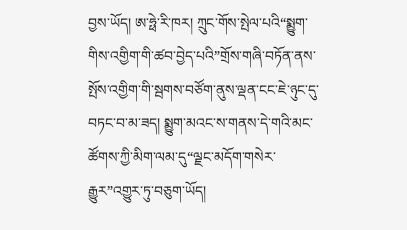བྱས་ཡོད། ཨ་ཧྥེ་རི་ཁར། ཀྲུང་གོས་སྤེལ་པའི“སྨྱུག་གིས་འགྱིག་གི་ཚབ་བྱེད་པའི”གྲོས་གཞི་བཏོན་ནས་སྤོས་འགྱིག་གི་སྦགས་བཙོག་ནུས་ལྡན་ངང་ཇེ་ཉུང་དུ་བཏང་བ་མ་ཟད། སྨྱུག་མའང་ས་གནས་དེ་གའི་མང་ཚོགས་ཀྱི་མིག་ལམ་དུ“ལྗང་མདོག་གསེར་རྒྱུར”འགྱུར་ཏུ་བཅུག་ཡོད།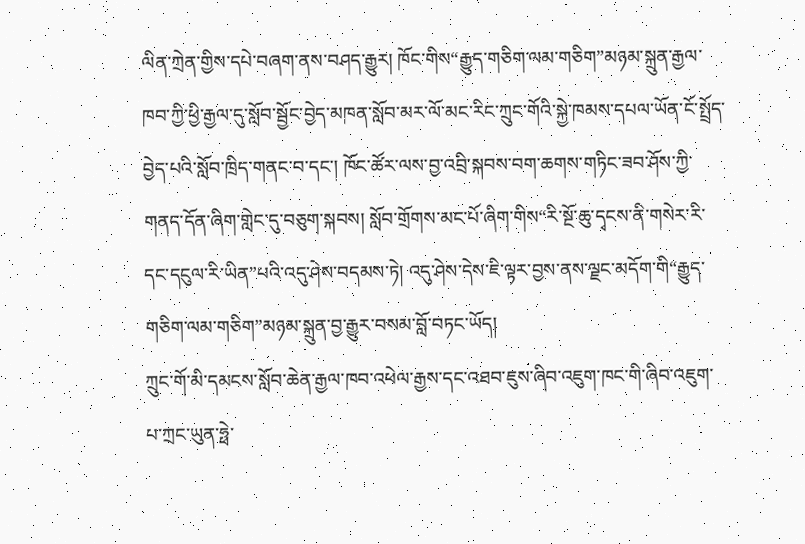ལིན་ཀྲེན་གྱིས་དཔེ་བཞག་ནས་བཤད་རྒྱུར། ཁོང་གིས“རྒྱུད་གཅིག་ལམ་གཅིག”མཉམ་སྐྲུན་རྒྱལ་ཁབ་ཀྱི་ཕྱི་རྒྱལ་དུ་སློབ་སྦྱོང་བྱེད་མཁན་སློབ་མར་ལོ་མང་རིང་ཀྲུང་གོའི་སྐྱེ་ཁམས་དཔལ་ཡོན་ངོ་སྤྲོད་བྱེད་པའི་སློབ་ཁྲིད་གནང་བ་དང་། ཁོང་ཚོར་ལས་བྱ་འབྲི་སྐབས་བག་ཆགས་གཏིང་ཟབ་ཤོས་ཀྱི་གནད་དོན་ཞིག་གླེང་དུ་བཅུག་སྐབས། སློབ་གྲོགས་མང་པོ་ཞིག་གིས“རི་སྔོ་ཆུ་དྭངས་ནི་གསེར་རི་དང་དངུལ་རི་ཡིན”པའི་འདུ་ཤེས་བདམས་ཏེ། འདུ་ཤེས་དེས་ཇི་ལྟར་བྱས་ནས་ལྗང་མདོག་གི“རྒྱུད་གཅིག་ལམ་གཅིག”མཉམ་སྐྲུན་བྱ་རྒྱུར་བསམ་བློ་བཏང་ཡོད།
ཀྲུང་གོ་མི་དམངས་སློབ་ཆེན་རྒྱལ་ཁབ་འཕེལ་རྒྱས་དང་འཐབ་ཇུས་ཞིབ་འཇུག་ཁང་གི་ཞིབ་འཇུག་པ་ཀྲང་ཡུན་ཧྥེ་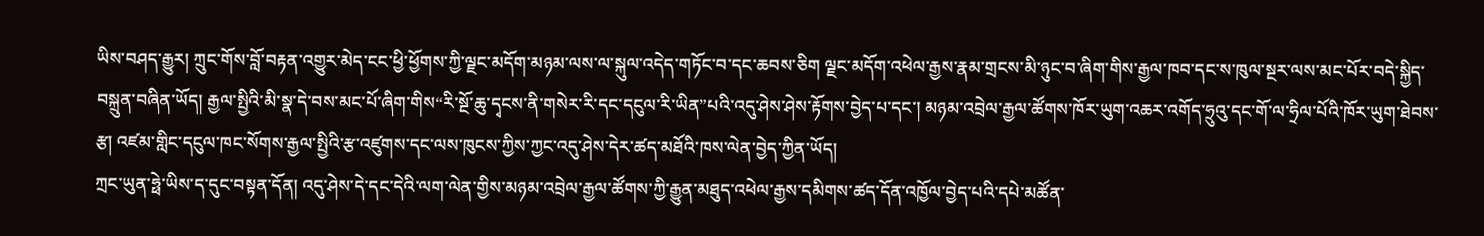ཡིས་བཤད་རྒྱུར། ཀྲུང་གོས་བློ་བརྟན་འགྱུར་མེད་ངང་ཕྱི་ཕྱོགས་ཀྱི་ལྗང་མདོག་མཉམ་ལས་ལ་སྐུལ་འདེད་གཏོང་བ་དང་ཆབས་ཅིག ལྗང་མདོག་འཕེལ་རྒྱས་རྣམ་གྲངས་མི་ཉུང་བ་ཞིག་གིས་རྒྱལ་ཁབ་དང་ས་ཁུལ་སྔར་ལས་མང་པོར་བདེ་སྐྱིད་བསྐྲུན་བཞིན་ཡོད། རྒྱལ་སྤྱིའི་མི་སྣ་དེ་བས་མང་པོ་ཞིག་གིས“རི་སྔོ་ཆུ་དྭངས་ནི་གསེར་རི་དང་དངུལ་རི་ཡིན”པའི་འདུ་ཤེས་ཤེས་རྟོགས་བྱེད་པ་དང་། མཉམ་འབྲེལ་རྒྱལ་ཚོགས་ཁོར་ཡུག་འཆར་འགོད་ཧྲུའུ་དང་གོ་ལ་ཧྲིལ་པོའི་ཁོར་ཡུག་ཐེབས་རྩ། འཛམ་གླིང་དངུལ་ཁང་སོགས་རྒྱལ་སྤྱིའི་རྩ་འཛུགས་དང་ལས་ཁུངས་ཀྱིས་ཀྱང་འདུ་ཤེས་དེར་ཚད་མཐོའི་ཁས་ལེན་བྱེད་ཀྱིན་ཡོད།
ཀྲང་ཡུན་ཧྥེ་ཡིས་ད་དུང་བསྟན་དོན། འདུ་ཤེས་དེ་དང་དེའི་ལག་ལེན་གྱིས་མཉམ་འབྲེལ་རྒྱལ་ཚོགས་ཀྱི་རྒྱུན་མཐུད་འཕེལ་རྒྱས་དམིགས་ཚད་དོན་འཁྱོལ་བྱེད་པའི་དཔེ་མཚོན་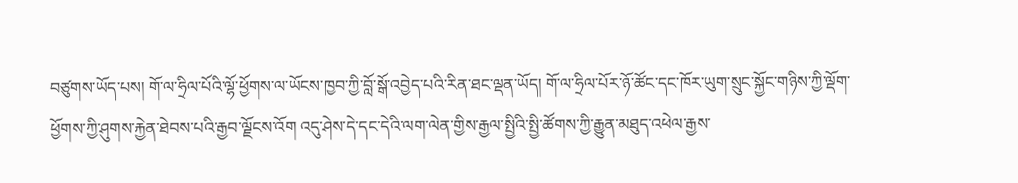བཙུགས་ཡོད་པས། གོ་ལ་ཧྲིལ་པོའི་ལྷོ་ཕྱོགས་ལ་ཡོངས་ཁྱབ་ཀྱི་བློ་སྒོ་འབྱེད་པའི་རིན་ཐང་ལྡན་ཡོད། གོ་ལ་ཧྲིལ་པོར་ཉོ་ཚོང་དང་ཁོར་ཡུག་སྲུང་སྐྱོང་གཉིས་ཀྱི་ལྡོག་ཕྱོགས་ཀྱི་ཤུགས་རྐྱེན་ཐེབས་པའི་རྒྱབ་ལྗོངས་འོག འདུ་ཤེས་དེ་དང་དེའི་ལག་ལེན་གྱིས་རྒྱལ་སྤྱིའི་སྤྱི་ཚོགས་ཀྱི་རྒྱུན་མཐུད་འཕེལ་རྒྱས་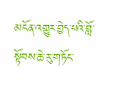མངོན་འགྱུར་བྱེད་པའི་བློ་སྟོབས་ཆེ་རུ་གཏོང་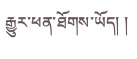རྒྱུར་ཕན་ཐོགས་ཡོད། །